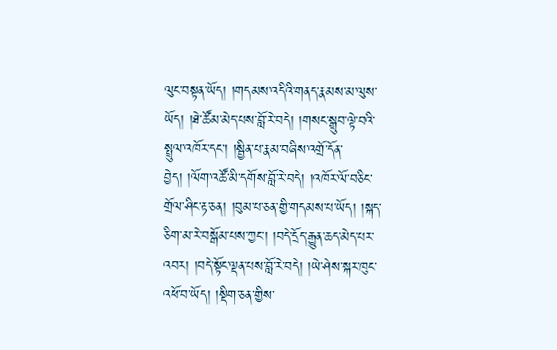ལུང་བསྟན་ཡོད། །གདམས་འདིའི་གནད་རྣམས་མ་ལུས་ཡོད། །ཐེ་ཚོམ་མེད་པས་བློ་རེ་བདེ། །གསང་སྒྲུབ་ལྟེ་བའི་སྤྲུལ་འཁོར་དང་། །སྦྱིན་པ་རྣམ་བཞིས་འགྲོ་དོན་བྱེད། །ལོག་འཚོ་མི་དགོས་བློ་རེ་བདེ། །འཁོར་ལོ་བཅིང་གྲོལ་ཤིང་རྟ་ཅན། །བུམ་པ་ཅན་གྱི་གདམས་པ་ཡོད། །སྐད་ཅིག་མ་རེ་བསྒོམ་པས་ཀྱང་། །བདེ་དྲོད་རྒྱུན་ཆད་མེད་པར་འབར། །བདེ་སྟོང་ལྡན་པས་བློ་རེ་བདེ། །ཡེ་ཤེས་སྐར་ཁུང་འཕོ་བ་ཡོད། །སྡིག་ཅན་གྱིས་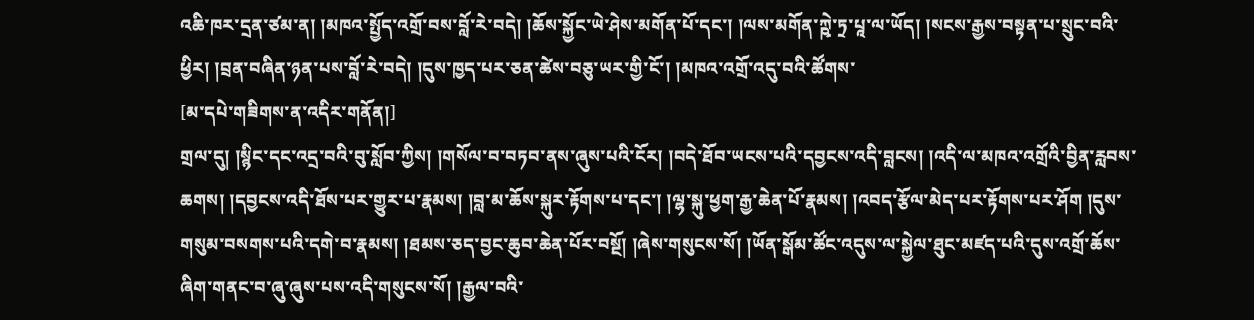འཆི་ཁར་དྲན་ཙམ་ན། །མཁའ་སྤྱོད་འགྲོ་བས་བློ་རེ་བདེ། །ཆོས་སྐྱོང་ཡེ་ཤེས་མགོན་པོ་དང་། །ལས་མགོན་ཀྵེ་ཏྲ་པཱ་ལ་ཡོད། །སངས་རྒྱས་བསྟན་པ་སྲུང་བའི་ཕྱིར། །བྲན་བཞིན་ཉན་པས་བློ་རེ་བདེ། །དུས་ཁྱད་པར་ཅན་ཚེས་བཅུ་ཡར་གྱི་ངོ་། །མཁའ་འགྲོ་འདུ་བའི་ཚོགས་
[མ་དཔེ་གཟིགས་ན་འདིར་གནོན།]
གྲལ་དུ། །སྙིང་དང་འདྲ་བའི་བུ་སློབ་ཀྱིས། །གསོལ་བ་བཏབ་ནས་ཞུས་པའི་ངོར། །བདེ་ཐོབ་ཡངས་པའི་དབྱངས་འདི་བླངས། །འདི་ལ་མཁའ་འགྲོའི་བྱིན་རླབས་ཆགས། །དབྱངས་འདི་ཐོས་པར་གྱུར་པ་རྣམས། །བླ་མ་ཆོས་སྐུར་རྟོགས་པ་དང་། །ལྷ་སྐུ་ཕྱག་རྒྱ་ཆེན་པོ་རྣམས། །འབད་རྩོལ་མེད་པར་རྟོགས་པར་ཤོག །དུས་གསུམ་བསགས་པའི་དགེ་བ་རྣམས། །ཐམས་ཅད་བྱང་ཆུབ་ཆེན་པོར་བསྔོ། །ཞེས་གསུངས་སོ། །ཡོན་སྒོམ་ཚོང་འདུས་ལ་སྐྱེལ་ཐུང་མཛད་པའི་དུས་འགྲོ་ཆོས་ཞིག་གནང་བ་ཞུ་ཞུས་པས་འདི་གསུངས་སོ། །རྒྱལ་བའི་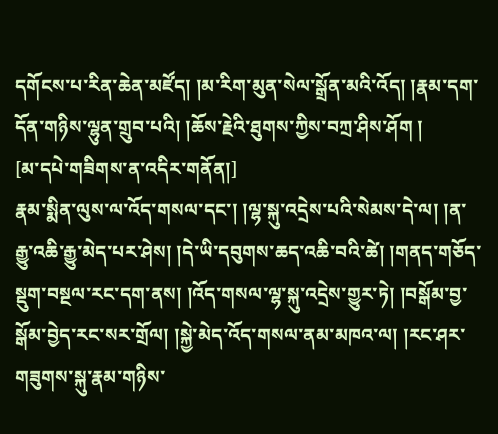དགོངས་པ་རིན་ཆེན་མཛོད། །མ་རིག་མུན་སེལ་སྒྲོན་མའི་འོད། །རྣམ་དག་དོན་གཉིས་ལྷུན་གྲུབ་པའི། །ཆོས་རྗེའི་ཐུགས་ཀྱིས་བཀྲ་ཤིས་ཤོག །
[མ་དཔེ་གཟིགས་ན་འདིར་གནོན།]
རྣམ་སྨིན་ལུས་ལ་འོད་གསལ་དང་། །ལྷ་སྐུ་འདྲེས་པའི་སེམས་དེ་ལ། །ན་རྒྱུ་འཆི་རྒྱུ་མེད་པར་ཤེས། །དེ་ཡི་དབུགས་ཆད་འཆི་བའི་ཚེ། །གནད་གཅོད་སྡུག་བསྔལ་རང་དག་ནས། །འོད་གསལ་ལྷ་སྐུ་འདྲེས་གྱུར་ཏེ། །བསྒོམ་བྱ་སྒོམ་བྱེད་རང་སར་གྲོལ། །སྐྱེ་མེད་འོད་གསལ་ནམ་མཁའ་ལ། །རང་ཤར་གཟུགས་སྐུ་རྣམ་གཉིས་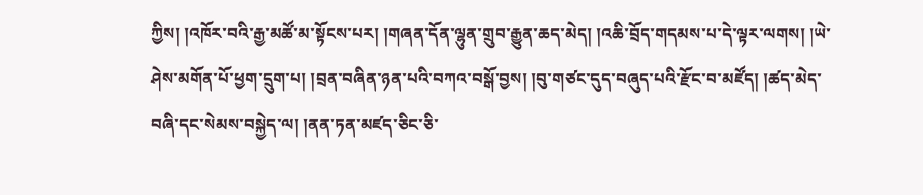ཀྱིས། །འཁོར་བའི་རྒྱ་མཚོ་མ་སྟོངས་པར། །གཞན་དོན་ལྷུན་གྲུབ་རྒྱུན་ཆད་མེད། །འཆི་བྲོད་གདམས་པ་དེ་ལྟར་ལགས། །ཡེ་ཤེས་མགོན་པོ་ཕྱག་དྲུག་པ། །བྲན་བཞིན་ཉན་པའི་བཀའ་བསྒོ་བྱས། །བུ་གཙང་དུད་བཞུད་པའི་རྫོང་བ་མཛོད། །ཚད་མེད་བཞི་དང་སེམས་བསྐྱེད་ལ། །ནན་ཏན་མཛད་ཅིང་ཅི་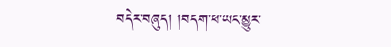བདེར་བཞུད། །བདག་ཕ་ཡང་མྱུར་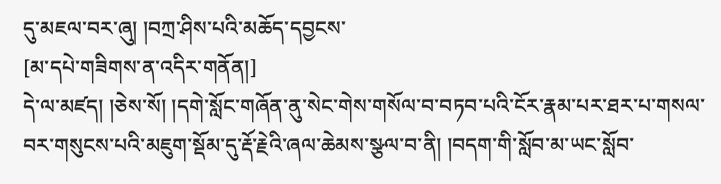དུ་མཇལ་བར་ཞུ། །བཀྲ་ཤིས་པའི་མཆོད་དབྱངས་
[མ་དཔེ་གཟིགས་ན་འདིར་གནོན།]
དེ་ལ་མཛད། །ཅེས་སོ། །དགེ་སློང་གཞོན་ནུ་སེང་གེས་གསོལ་བ་བཏབ་པའི་ངོར་རྣམ་པར་ཐར་པ་གསལ་བར་གསུངས་པའི་མཇུག་སྡོམ་དུ་རྡོ་རྗེའི་ཞལ་ཆེམས་སྩལ་བ་ནི། །བདག་གི་སློབ་མ་ཡང་སློབ་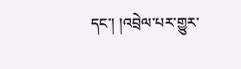དང་། །འབྲེལ་པར་གྱུར་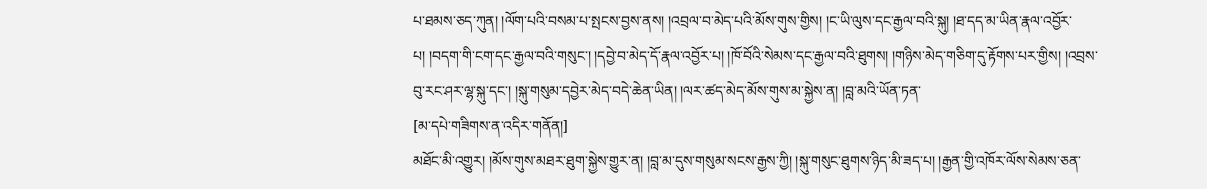པ་ཐམས་ཅད་ཀུན། །ལོག་པའི་བསམ་པ་སྤངས་བྱས་ནས། །འབྲལ་བ་མེད་པའི་མོས་གུས་གྱིས། །ང་ཡི་ལུས་དང་རྒྱལ་བའི་སྐུ། །ཐ་དད་མ་ཡིན་རྣལ་འབྱོར་པ། །བདག་གི་ངག་དང་རྒྱལ་བའི་གསུང་། །དབྱེ་བ་མེད་དོ་རྣལ་འབྱོར་པ། །ཁོ་བོའི་སེམས་དང་རྒྱལ་བའི་ཐུགས། །གཉིས་མེད་གཅིག་དུ་རྟོགས་པར་གྱིས། །འབྲས་བུ་རང་ཤར་ལྷ་སྐུ་དང་། །སྐུ་གསུམ་དབྱེར་མེད་བདེ་ཆེན་ཡིན། །ལར་ཚད་མེད་མོས་གུས་མ་སྐྱེས་ན། །བླ་མའི་ཡོན་ཏན་
[མ་དཔེ་གཟིགས་ན་འདིར་གནོན།]
མཐོང་མི་འགྱུར། །མོས་གུས་མཐར་ཐུག་སྐྱེས་གྱུར་ན། །བླ་མ་དུས་གསུམ་སངས་རྒྱས་ཀྱི། །སྐུ་གསུང་ཐུགས་ཉིད་མི་ཟད་པ། །རྒྱན་གྱི་འཁོར་ལོས་སེམས་ཅན་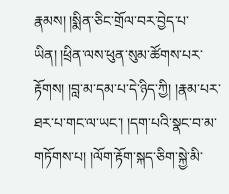རྣམས། །སྨིན་ཅིང་གྲོལ་བར་བྱེད་པ་ཡིན། །ཕྲིན་ལས་ཕུན་སུམ་ཚོགས་པར་རྟོགས། །བླ་མ་དམ་པ་དེ་ཉིད་ཀྱི། །རྣམ་པར་ཐར་པ་གང་ལ་ཡང་། །དག་པའི་སྣང་བ་མ་གཏོགས་པ། །ལོག་རྟོག་སྐད་ཅིག་སྐྱེ་མི་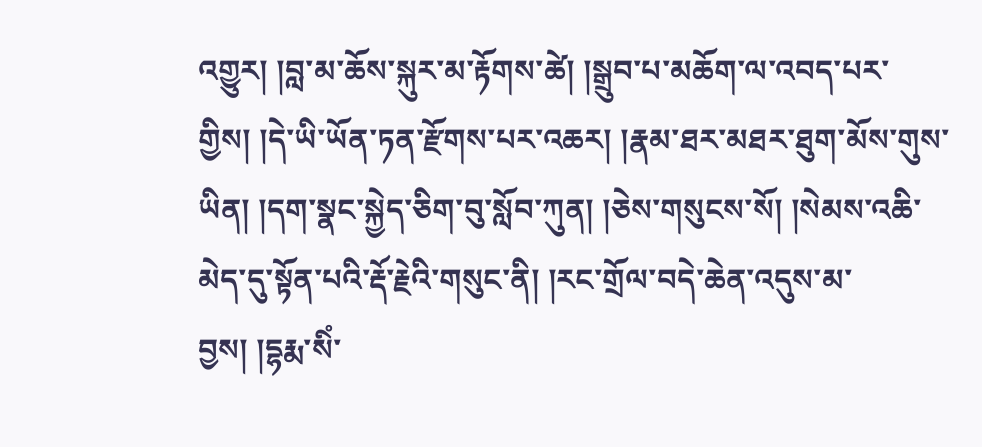འགྱུར། །བླ་མ་ཆོས་སྐུར་མ་རྟོགས་ཚེ། །སྒྲུབ་པ་མཆོག་ལ་འབད་པར་གྱིས། །དེ་ཡི་ཡོན་ཏན་རྫོགས་པར་འཆར། །རྣམ་ཐར་མཐར་ཐུག་མོས་གུས་ཡིན། །དག་སྣང་སྐྱེད་ཅིག་བུ་སློབ་ཀུན། །ཅེས་གསུངས་སོ། །སེམས་འཆི་མེད་དུ་སྟོན་པའི་རྡོ་རྗེའི་གསུང་ནི། །རང་གྲོལ་བདེ་ཆེན་འདུས་མ་བྱས། །དྷརྨ་སིཾ་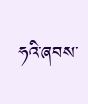ཧའི་ཞབས་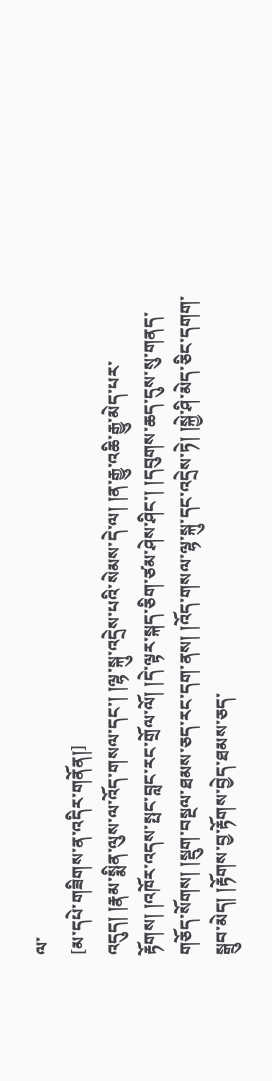ལ་
[མ་དཔེ་གཟིགས་ན་འདིར་གནོན།]
འདུད། །རྣམ་སྨིན་ལུས་ལ་འོད་གསལ་དང་། །ལྷ་སྐུ་འདྲེས་པའི་སེམས་དེ་ལ། །ན་རྒྱུ་འཆི་རྒྱུ་མེད་པར་རྟོགས། །འཁོར་འདས་སྤང་བླང་རང་གྲོལ་ལོ། །དེ་ལྟར་སྐད་ཅིག་ཙམ་ཤེས་ཤིང་། །དབུགས་ཆད་དུས་སུ་གནད་གཅོད་སོགས། །སྡུག་བསྔལ་ཐམས་ཅད་རང་དག་ནས། །འོད་གསལ་ལྷ་སྐུ་དང་འདྲེས་ཏེ། །སྐྱེ་ཤི་མེད་ཅིང་དགག་སྒྲུབ་མེད། །རྟོགས་བྱ་རྟོགས་བྱེད་ཐམས་ཅད་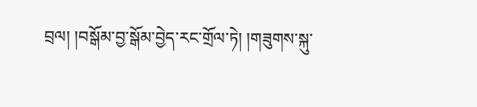བྲལ། །བསྒོམ་བྱ་སྒོམ་བྱེད་རང་གྲོལ་ཏེ། །གཟུགས་སྐུ་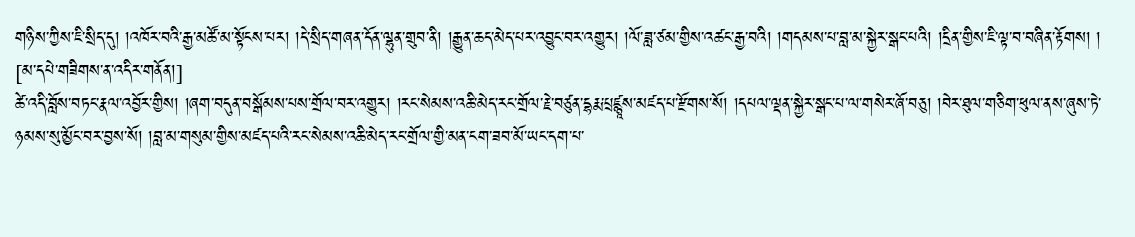གཉིས་ཀྱིས་ཇི་སྲིད་དུ། །འཁོར་བའི་རྒྱ་མཚོ་མ་སྟོངས་པར། །དེ་སྲིད་གཞན་དོན་ལྷུན་གྲུབ་ནི། །རྒྱུན་ཆད་མེད་པར་འབྱུང་བར་འགྱུར། །ལོ་ཟླ་ཙམ་གྱིས་འཚང་རྒྱ་བའི། །གདམས་པ་བླ་མ་སྐྱེར་སྒང་པའི། །དྲིན་གྱིས་ཇི་ལྟ་བ་བཞིན་རྟོགས། །
[མ་དཔེ་གཟིགས་ན་འདིར་གནོན།]
ཚེ་འདི་བློས་བཏང་རྣལ་འབྱོར་གྱིས། །ཞག་བདུན་བསྒོམས་པས་གྲོལ་བར་འགྱུར། །རང་སེམས་འཆི་མེད་རང་གྲོལ་རྗེ་བཙུན་དྷརྨ་པྲཛྙཱས་མཛད་པ་རྫོགས་སོ། །དཔལ་ལྡན་སྐྱེར་སྒང་པ་ལ་གསེར་ཞོ་བཅུ། །བེར་ཐུལ་གཅིག་ཕུལ་ནས་ཞུས་ཏེ་ཉམས་སུ་མྱོང་བར་བྱས་སོ། །བླ་མ་གསུམ་གྱིས་མཛད་པའི་རང་སེམས་འཆི་མེད་རང་གྲོལ་གྱི་མན་ངག་ཟབ་མོ་ཡང་དག་པ་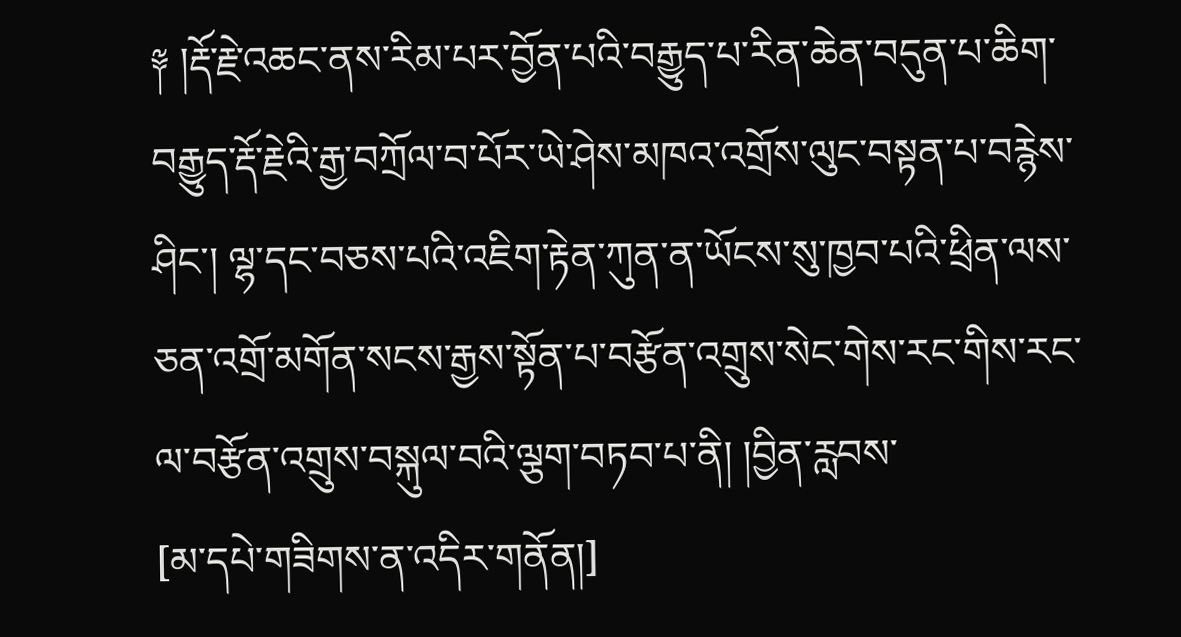༈ །རྡོ་རྗེ་འཆང་ནས་རིམ་པར་བྱོན་པའི་བརྒྱུད་པ་རིན་ཆེན་བདུན་པ་ཆིག་བརྒྱུད་རྡོ་རྗེའི་རྒྱ་བཀྲོལ་བ་པོར་ཡེ་ཤེས་མཁའ་འགྲོས་ལུང་བསྟན་པ་བརྙེས་ཤིང་། ལྷ་དང་བཅས་པའི་འཇིག་རྟེན་ཀུན་ན་ཡོངས་སུ་ཁྱབ་པའི་ཕྲིན་ལས་ཅན་འགྲོ་མགོན་སངས་རྒྱས་སྟོན་པ་བརྩོན་འགྲུས་སེང་གེས་རང་གིས་རང་ལ་བརྩོན་འགྲུས་བསྐུལ་བའི་ལྕག་བཏབ་པ་ནི། །བྱིན་རླབས་
[མ་དཔེ་གཟིགས་ན་འདིར་གནོན།]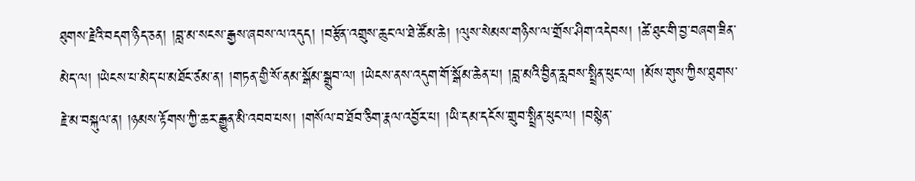ཐུགས་རྗེའི་བདག་ཉིད་ཅན། །བླ་མ་སངས་རྒྱས་ཞབས་ལ་འདུད། །བརྩོན་འགྲུས་ཆུང་ལ་ཐེ་ཚོམ་ཆེ། །ལུས་སེམས་གཉིས་ལ་གྲོས་ཤིག་འདེབས། །ཚེ་ཐུང་གི་བྱ་བཞག་ཟིན་མེད་ལ། །ཡེངས་པ་མེད་པ་མཐོང་ཙམ་ན། །གཏན་གྱི་སོ་ནམ་སྒོམ་སྒྲུབ་ལ། །ཡེངས་ནས་འདུག་གོ་སྒོམ་ཆེན་པ། །བླ་མའི་བྱིན་རླབས་སྤྲིན་ཕུང་ལ། །མོས་གུས་ཀྱིས་ཐུགས་རྗེ་མ་བསྐུལ་ན། །ཉམས་རྟོགས་ཀྱི་ཆར་རྒྱུན་མི་འབབ་པས། །གསོལ་བ་ཐོབ་ཅིག་རྣལ་འབྱོར་པ། །ཡི་དམ་དངོས་གྲུབ་སྤྲིན་ཕུང་ལ། །བསྙེན་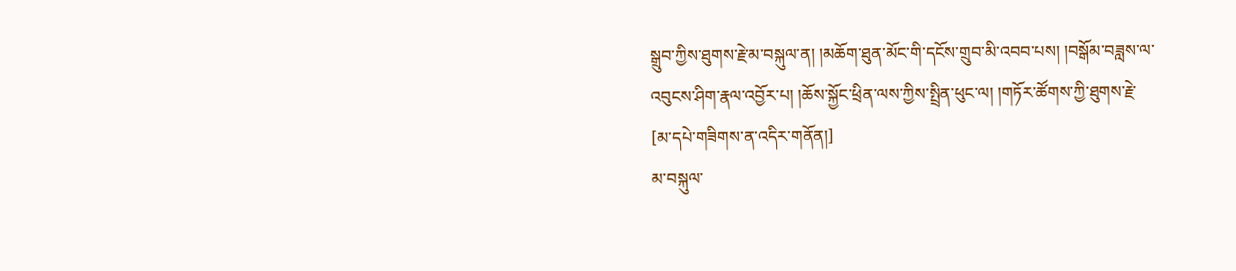སྒྲུབ་ཀྱིས་ཐུགས་རྗེ་མ་བསྐུལ་ན། །མཆོག་ཐུན་མོང་གི་དངོས་གྲུབ་མི་འབབ་པས། །བསྒོམ་བཟླས་ལ་འབུངས་ཤིག་རྣལ་འབྱོར་པ། །ཆོས་སྐྱོང་ཕྲིན་ལས་ཀྱིས་སྤྲིན་ཕུང་ལ། །གཏོར་ཚོགས་ཀྱི་ཐུགས་རྗེ་
[མ་དཔེ་གཟིགས་ན་འདིར་གནོན།]
མ་བསྐུལ་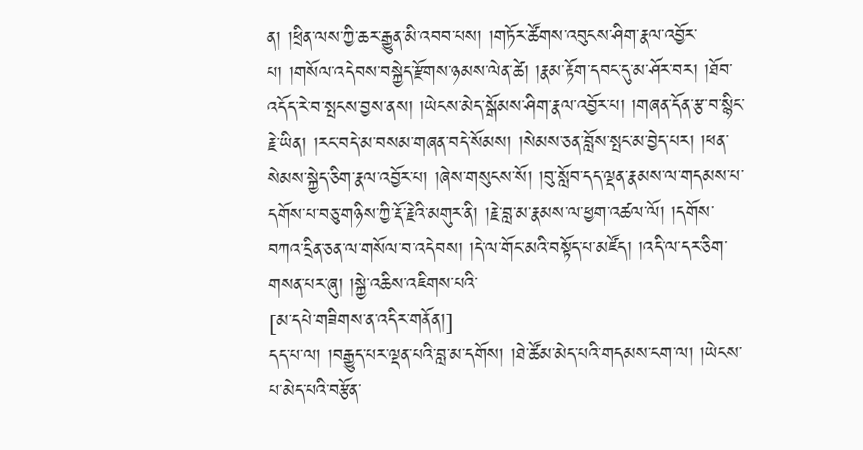ན། །ཕྲིན་ལས་ཀྱི་ཆར་རྒྱུན་མི་འབབ་པས། །གཏོར་ཚོགས་འབུངས་ཤིག་རྣལ་འབྱོར་པ། །གསོལ་འདེབས་བསྐྱེད་རྫོགས་ཉམས་ལེན་ཚེ། །རྣམ་རྟོག་དབང་དུ་མ་ཤོར་བར། །ཐོབ་འདོད་རེ་བ་སྤངས་བྱས་ནས། །ཡེངས་མེད་སྒོམས་ཤིག་རྣལ་འབྱོར་པ། །གཞན་དོན་རྩ་བ་སྙིང་རྗེ་ཡིན། །རང་བདེ་མ་བསམ་གཞན་བདེ་སོམས། །སེམས་ཅན་བློས་སྤང་མ་བྱེད་པར། །ཕན་སེམས་སྐྱེད་ཅིག་རྣལ་འབྱོར་པ། །ཞེས་གསུངས་སོ། །བུ་སློབ་དད་ལྡན་རྣམས་ལ་གདམས་པ་དགོས་པ་བཅུ་གཉིས་ཀྱི་རྡོ་རྗེའི་མགུར་ནི། །རྗེ་བླ་མ་རྣམས་ལ་ཕྱག་འཚལ་ལོ། །དགོས་བཀའ་དྲིན་ཅན་ལ་གསོལ་བ་འདེབས། །དེ་ལ་གོང་མའི་བསྟོད་པ་མཛོད། །འདི་ལ་དར་ཅིག་གསན་པར་ཞུ། །སྐྱེ་འཆིས་འཇིགས་པའི་
[མ་དཔེ་གཟིགས་ན་འདིར་གནོན།]
དད་པ་ལ། །བརྒྱུད་པར་ལྡན་པའི་བླ་མ་དགོས། །ཐེ་ཚོམ་མེད་པའི་གདམས་ངག་ལ། །ཡེངས་པ་མེད་པའི་བརྩོན་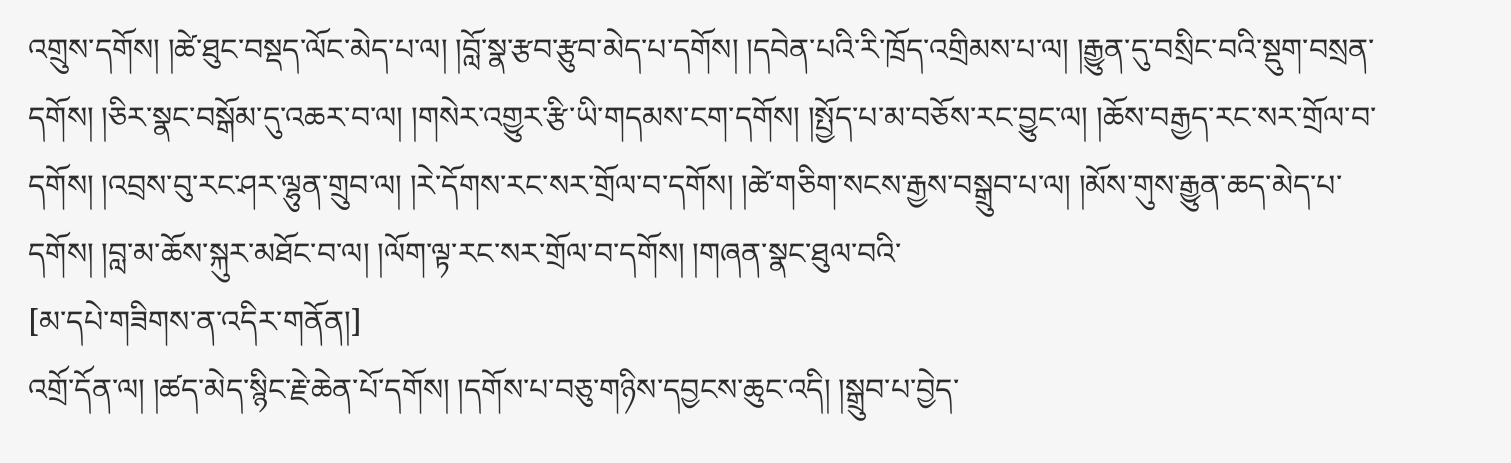འགྲུས་དགོས། །ཚེ་ཐུང་བསྡད་ལོང་མེད་པ་ལ། །བློ་སྣ་རྩབ་རྩུབ་མེད་པ་དགོས། །དབེན་པའི་རི་ཁྲོད་འགྲིམས་པ་ལ། །རྒྱུན་དུ་བསྲིང་བའི་སྡུག་བསྲན་དགོས། །ཅིར་སྣང་བསྒོམ་དུ་འཆར་བ་ལ། །གསེར་འགྱུར་རྩི་ཡི་གདམས་ངག་དགོས། །སྤྱོད་པ་མ་བཅོས་རང་བྱུང་ལ། །ཆོས་བརྒྱད་རང་སར་གྲོལ་བ་དགོས། །འབྲས་བུ་རང་ཤར་ལྷུན་གྲུབ་ལ། །རེ་དོགས་རང་སར་གྲོལ་བ་དགོས། །ཚེ་གཅིག་སངས་རྒྱས་བསྒྲུབ་པ་ལ། །མོས་གུས་རྒྱུན་ཆད་མེད་པ་དགོས། །བླ་མ་ཆོས་སྐུར་མཐོང་བ་ལ། །ལོག་ལྟ་རང་སར་གྲོལ་བ་དགོས། །གཞན་སྣང་ཐུལ་བའི་
[མ་དཔེ་གཟིགས་ན་འདིར་གནོན།]
འགྲོ་དོན་ལ། །ཚད་མེད་སྙིང་རྗེ་ཆེན་པོ་དགོས། །དགོས་པ་བཅུ་གཉིས་དབྱངས་ཆུང་འདི། །སྒྲུབ་པ་བྱེད་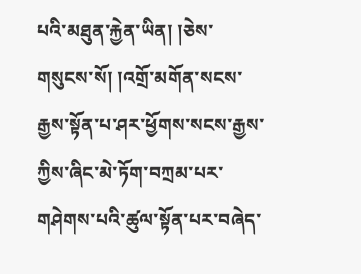པའི་མཐུན་རྐྱེན་ཡིན། །ཅེས་གསུངས་སོ། །འགྲོ་མགོན་སངས་རྒྱས་སྟོན་པ་ཤར་ཕྱོགས་སངས་རྒྱས་ཀྱིས་ཞིང་མེ་ཏོག་བཀྲམ་པར་གཤེགས་པའི་ཚུལ་སྟོན་པར་བཞེད་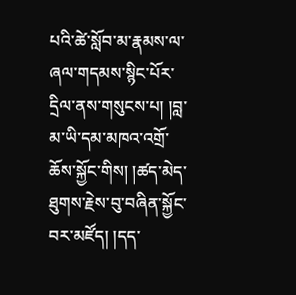པའི་ཚེ་སློབ་མ་རྣམས་ལ་ཞལ་གདམས་སྙིང་པོར་དྲིལ་ནས་གསུངས་པ། །བླ་མ་ཡི་དམ་མཁའ་འགྲོ་ཆོས་སྐྱོང་གིས། །ཚད་མེད་ཐུགས་རྗེས་བུ་བཞིན་སྐྱོང་བར་མཛོད། །དད་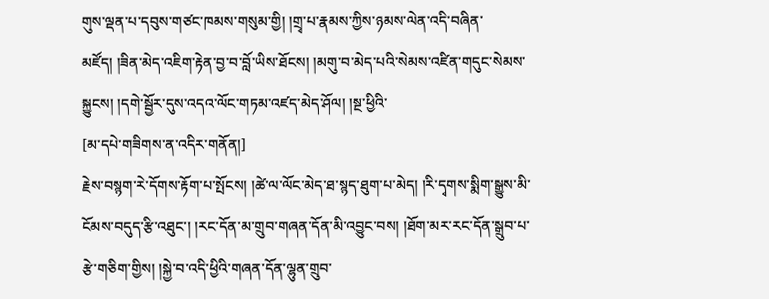གུས་ལྡན་པ་དབུས་གཙང་ཁམས་གསུམ་གྱི། །གྲྭ་པ་རྣམས་ཀྱིས་ཉམས་ལེན་འདི་བཞིན་མཛོད། །ཟིན་མེད་འཇིག་རྟེན་བྱ་བ་བློ་ཡིས་ཐོངས། །མགུ་བ་མེད་པའི་སེམས་འཛིན་གདུང་སེམས་སྐྱུངས། །དགེ་སྦྱོར་དུས་འདའ་ལོང་གཏམ་འཛད་མེད་ཤོལ། །སྔ་ཕྱིའི་
[མ་དཔེ་གཟིགས་ན་འདིར་གནོན།]
རྗེས་བསྙག་རེ་དོགས་རྟོག་པ་སྤོངས། །ཚེ་ལ་ལོང་མེད་ཐ་སྙད་ཐུག་པ་མེད། །རི་དྭགས་སྨིག་སྒྱུས་མི་ངོམས་བདུད་རྩི་འཐུང་། །རང་དོན་མ་གྲུབ་གཞན་དོན་མི་འབྱུང་བས། །ཐོག་མར་རང་དོན་སྒྲུབ་པ་རྩེ་གཅིག་གྱིས། །སྐྱེ་བ་འདི་ཕྱིའི་གཞན་དོན་ལྷུན་གྲུབ་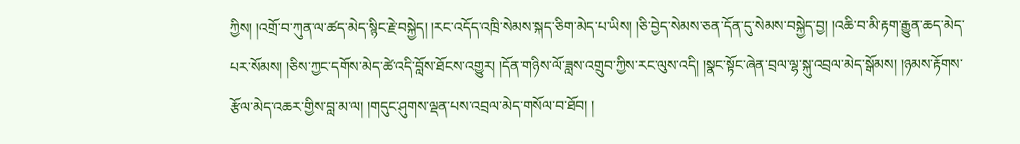ཀྱིས། །འགྲོ་བ་ཀུན་ལ་ཚད་མེད་སྙིང་རྗེ་བསྐྱེད། །རང་འདོད་འཁྲི་སེམས་སྐད་ཅིག་མེད་པ་ཡིས། །ཅི་བྱེད་སེམས་ཅན་དོན་དུ་སེམས་བསྐྱེད་བྱ། །འཆི་བ་མི་རྟག་རྒྱུན་ཆད་མེད་པར་སོམས། །ཅིས་ཀྱང་དགོས་མེད་ཚེ་འདི་བློས་ཐོངས་འགྱུར། །དོན་གཉིས་ལོ་ཟླས་འགྲུབ་ཀྱིས་རང་ལུས་འདི། །སྣང་སྟོང་ཞེན་བྲལ་ལྷ་སྐུ་འབྲལ་མེད་སྒོམས། །ཉམས་རྟོགས་རྩོལ་མེད་འཆར་གྱིས་བླ་མ་ལ། །གདུང་ཤུགས་ལྡན་པས་འབྲལ་མེད་གསོལ་བ་ཐོབ། །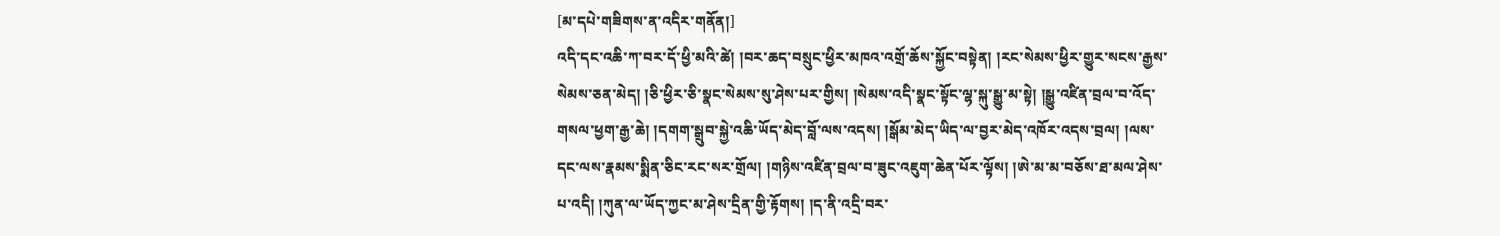[མ་དཔེ་གཟིགས་ན་འདིར་གནོན།]
འདི་དང་འཆི་ཀ་བར་དོ་ཕྱི་མའི་ཚེ། །བར་ཆད་བསྲུང་ཕྱིར་མཁའ་འགྲོ་ཆོས་སྐྱོང་བསྟེན། །རང་སེམས་ཕྱིར་གྱུར་སངས་རྒྱས་སེམས་ཅན་མེད། །ཅི་ཕྱིར་ཅི་སྣང་སེམས་སུ་ཤེས་པར་གྱིས། །སེམས་འདི་སྣང་སྟོང་ལྷ་སྐུ་སྒྱུ་མ་སྟེ། །སྒྱུ་འཛིན་བྲལ་བ་འོད་གསལ་ཕྱག་རྒྱ་ཆེ། །དགག་སྒྲུབ་སྐྱེ་འཆི་ཡོད་མེད་བློ་ལས་འདས། །སྒོམ་མེད་ཡིད་ལ་བྱར་མེད་འཁོར་འདས་བྲལ། །ལས་དང་ལས་རྣམས་སྨིན་ཅིང་རང་སར་གྲོལ། །གཉིས་འཛིན་བྲལ་བ་ཟུང་འཇུག་ཆེན་པོར་ལྟོས། །ཨེ་མ་མ་བཅོས་ཐ་མལ་ཤེས་པ་འདི། །ཀུན་ལ་ཡོད་ཀྱང་མ་ཤེས་དྲིན་གྱི་རྟོགས། །ད་ནི་འདྲི་བར་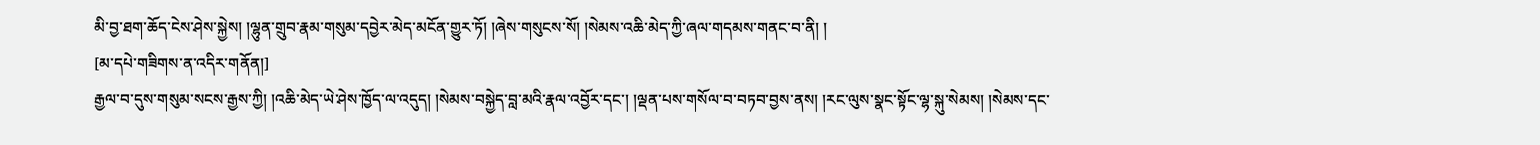མི་བྱ་ཐག་ཆོད་ངེས་ཤེས་སྐྱེས། །ལྷུན་གྲུབ་རྣམ་གསུམ་དབྱེར་མེད་མངོན་གྱུར་ཏོ། །ཞེས་གསུངས་སོ། །སེམས་འཆི་མེད་ཀྱི་ཞལ་གདམས་གནང་བ་ནི། །
[མ་དཔེ་གཟིགས་ན་འདིར་གནོན།]
རྒྱལ་བ་དུས་གསུམ་སངས་རྒྱས་ཀྱི། །འཆི་མེད་ཡེ་ཤེས་ཁྱོད་ལ་འདུད། །སེམས་བསྐྱེད་བླ་མའི་རྣལ་འབྱོར་དང་། །ལྡན་པས་གསོལ་བ་བཏབ་བྱས་ནས། །རང་ལུས་སྣང་སྟོང་ལྷ་སྐུ་སེམས། །སེམས་དང་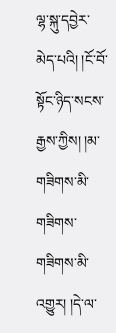ལྷ་སྐུ་དབྱེར་མེད་པའི། །ངོ་བོ་སྟོང་ཉིད་སངས་རྒྱས་ཀྱིས། །མ་གཟིགས་མི་གཟིགས་གཟིགས་མི་འགྱུར། །དེ་ལ་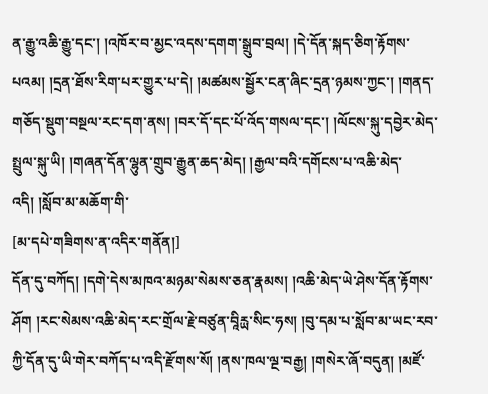ན་རྒྱུ་འཆི་རྒྱུ་དང་། །འཁོར་བ་མྱང་འདས་དགག་སྒྲུབ་བྲལ། །དེ་དོན་སྐད་ཅིག་རྟོགས་པའམ། །དྲན་ཐོས་རིག་པར་གྱུར་པ་དེ། །མཚམས་སྦྱོར་ངན་ཞིང་དྲན་ཉམས་ཀྱང་། །གནད་གཅོད་སྡུག་བསྔལ་རང་དག་ནས། །བར་དོ་དང་པོ་འོད་གསལ་དང་། །ལོངས་སྐུ་དབྱེར་མེད་སྤྲུལ་སྐུ་ཡི། །གཞན་དོན་ལྷུན་གྲུབ་རྒྱུན་ཆད་མེད། །རྒྱལ་བའི་དགོངས་པ་འཆི་མེད་འདི། །སློབ་མ་མཆོག་གི་
[མ་དཔེ་གཟིགས་ན་འདིར་གནོན།]
དོན་དུ་བཀོད། །དགེ་དེས་མཁའ་མཉམ་སེམས་ཅན་རྣམས། །འཆི་མེད་ཡེ་ཤེས་དོན་རྟོགས་ཤོག །རང་སེམས་འཆི་མེད་རང་གྲོལ་རྗེ་བཙུན་བཱིརྻ་སིང་ཧས། །བུ་དམ་པ་སློབ་མ་ཡང་རབ་ཀྱི་དོན་དུ་ཡི་གེར་བཀོད་པ་འདི་རྫོགས་སོ། །ནས་ཁལ་ལྔ་བརྒྱ། །གསེར་ཞོ་བདུན། །མཛོ་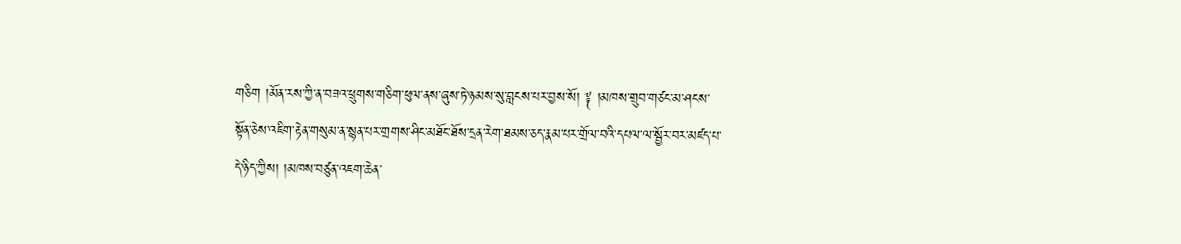གཅིག །མོན་རས་ཀྱི་ན་བཟའ་ཕྲུགས་གཅིག་ཕུལ་ནས་ཞུས་ཏེ་ཉམས་སུ་བླངས་པར་བྱས་སོ། ༈ །མཁས་གྲུབ་གཙང་མ་ཤངས་སྟོན་ཅེས་འཇིག་རྟེན་གསུམ་ན་སྙན་པར་གྲགས་ཤིང་མཐོང་ཐོས་དྲན་རེག་ཐམས་ཅད་རྣམ་པར་གྲོལ་བའི་དཔལ་ལ་སྦྱོར་བར་མཛད་པ་དེ་ཉིད་ཀྱིས། །མཁས་བཙུན་འཇག་ཆེན་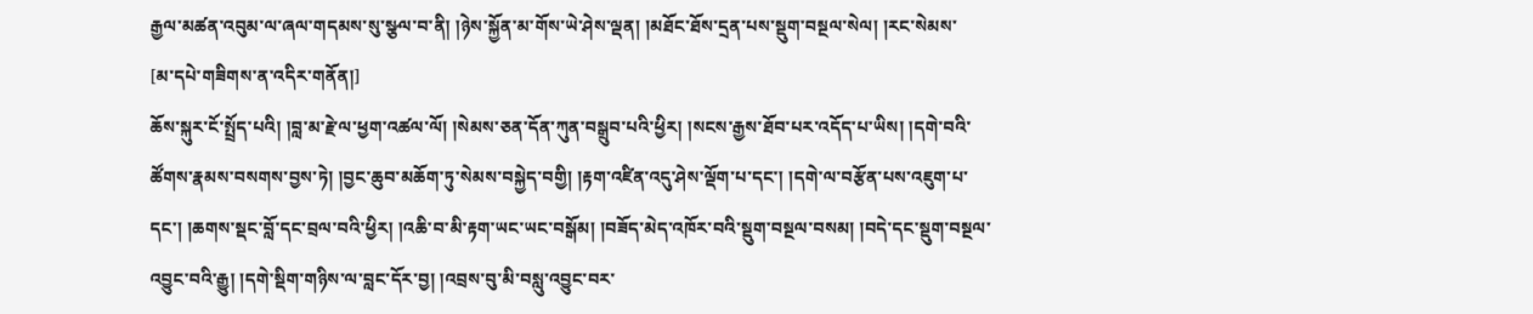རྒྱལ་མཚན་འབུམ་ལ་ཞལ་གདམས་སུ་སྩལ་བ་ནི། །ཉེས་སྐྱོན་མ་གོས་ཡེ་ཤེས་ལྡན། །མཐོང་ཐོས་དྲན་པས་སྡུག་བསྔལ་སེལ། །རང་སེམས་
[མ་དཔེ་གཟིགས་ན་འདིར་གནོན།]
ཆོས་སྐུར་ངོ་སྤྲོད་པའི། །བླ་མ་རྗེ་ལ་ཕྱག་འཚལ་ལོ། །སེམས་ཅན་དོན་ཀུན་བསྒྲུབ་པའི་ཕྱིར། །སངས་རྒྱས་ཐོབ་པར་འདོད་པ་ཡིས། །དགེ་བའི་ཚོགས་རྣམས་བསགས་བྱས་ཏེ། །བྱང་ཆུབ་མཆོག་ཏུ་སེམས་བསྐྱེད་བགྱི། །རྟག་འཛིན་འདུ་ཤེས་ལྡོག་པ་དང་། །དགེ་ལ་བརྩོན་པས་འཇུག་པ་དང་། །ཆགས་སྡང་བློ་དང་བྲལ་བའི་ཕྱིར། །འཆི་བ་མི་རྟག་ཡང་ཡང་བསྒོམ། །བཟོད་མེད་འཁོར་བའི་སྡུག་བསྔལ་བསམ། །བདེ་དང་སྡུག་བསྔལ་འབྱུང་བའི་རྒྱུ། །དགེ་སྡིག་གཉིས་ལ་བླང་དོར་བྱ། །འབྲས་བུ་མི་བསླུ་འབྱུང་བར་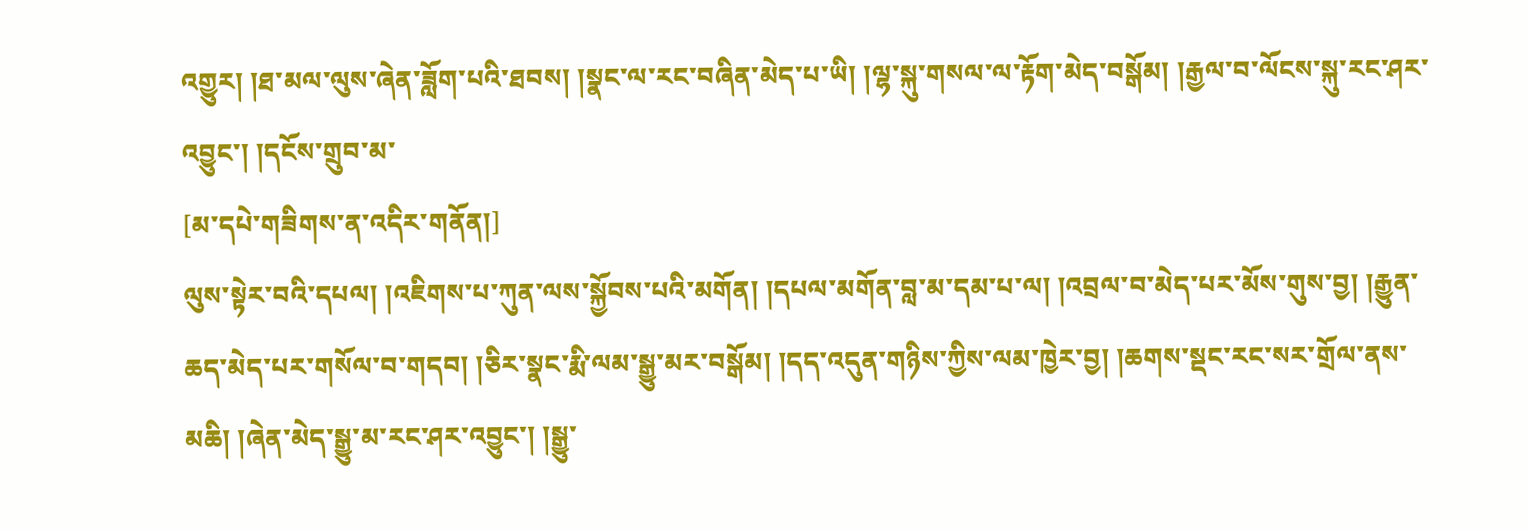འགྱུར། །ཐ་མལ་ལུས་ཞེན་ཟློག་པའི་ཐབས། །སྣང་ལ་རང་བཞིན་མེད་པ་ཡི། །ལྷ་སྐུ་གསལ་ལ་རྟོག་མེད་བསྒོམ། །རྒྱལ་བ་ལོངས་སྐུ་རང་ཤར་འབྱུང་། །དངོས་གྲུབ་མ་
[མ་དཔེ་གཟིགས་ན་འདིར་གནོན།]
ལུས་སྟེར་བའི་དཔལ། །འཇིགས་པ་ཀུན་ལས་སྐྱོབས་པའི་མགོན། །དཔལ་མགོན་བླ་མ་དམ་པ་ལ། །འབྲལ་བ་མེད་པར་མོས་གུས་བྱ། །རྒྱུན་ཆད་མེད་པར་གསོལ་བ་གདབ། །ཅིར་སྣང་རྨི་ལམ་སྒྱུ་མར་བསྒོམ། །དད་འདུན་གཉིས་ཀྱིས་ལམ་ཁྱེར་བྱ། །ཆགས་སྡང་རང་སར་གྲོལ་ནས་མཆི། །ཞེན་མེད་སྒྱུ་མ་རང་ཤར་འབྱུང་། །སྒྱུ་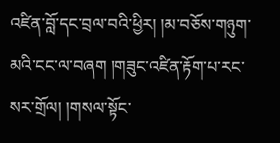འཛིན་བློ་དང་བྲལ་བའི་ཕྱིར། །མ་བཅོས་གཉུག་མའི་ངང་ལ་བཞག །གཟུང་འཛིན་རྟོག་པ་རང་སར་གྲོལ། །གསལ་སྟོང་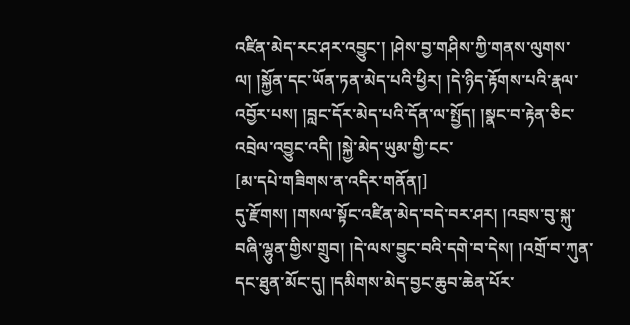འཛིན་མེད་རང་ཤར་འབྱུང་། །ཤེས་བྱ་གཤིས་ཀྱི་གནས་ལུགས་ལ། །སྐྱོན་དང་ཡོན་ཏན་མེད་པའི་ཕྱིར། །དེ་ཉིད་རྟོགས་པའི་རྣལ་འབྱོར་པས། །བླང་དོར་མེད་པའི་དོན་ལ་སྤྱོད། །སྣང་བ་རྟེན་ཅིང་འབྲེལ་འབྱུང་འདི། །སྐྱེ་མེད་ཡུམ་གྱི་ངང་
[མ་དཔེ་གཟིགས་ན་འདིར་གནོན།]
དུ་རྫོགས། །གསལ་སྟོང་འཛིན་མེད་བདེ་བར་ཤར། །འབྲས་བུ་སྐུ་བཞི་ལྷུན་གྱིས་གྲུབ། །དེ་ལས་བྱུང་བའི་དགེ་བ་དེས། །འགྲོ་བ་ཀུན་དང་ཐུན་མོང་དུ། །དམིགས་མེད་བྱང་ཆུབ་ཆེན་པོར་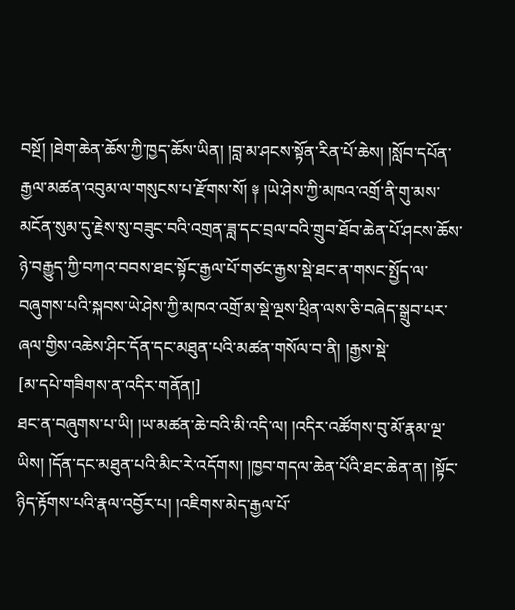བསྔོ། །ཐེག་ཆེན་ཆོས་ཀྱི་ཁྱད་ཆོས་ཡིན། །བླ་མ་ཤངས་སྟོན་རིན་པོ་ཆེས། །སློབ་དཔོན་རྒྱལ་མཚན་འབུམ་ལ་གསུངས་པ་རྫོགས་སོ། ༈ །ཡེ་ཤེས་ཀྱི་མཁའ་འགྲོ་ནི་གུ་མས་མངོན་སུམ་དུ་རྗེས་སུ་བཟུང་བའི་འགྲན་ཟླ་དང་བྲལ་བའི་གྲུབ་ཐོབ་ཆེན་པོ་ཤངས་ཆོས་ཉེ་བརྒྱུད་ཀྱི་བཀའ་བབས་ཐང་སྟོང་རྒྱལ་པོ་གཙང་རྒྱས་སྡེ་ཐང་ན་གསང་སྤྱོད་ལ་བཞུགས་པའི་སྐབས་ཡེ་ཤེས་ཀྱི་མཁའ་འགྲོ་མ་སྡེ་ལྔས་ཕྲིན་ལས་ཅི་བཞེད་སྒྲུབ་པར་ཞལ་གྱིས་འཆེས་ཤིང་དོན་དང་མཐུན་པའི་མཚན་གསོལ་བ་ནི། །རྒྱས་སྡེ་
[མ་དཔེ་གཟིགས་ན་འདིར་གནོན།]
ཐང་ན་བཞུགས་པ་ཡི། །ཡ་མཚན་ཆེ་བའི་མི་འདི་ལ། །འདིར་འཚོགས་བུ་མོ་རྣམ་ལྔ་ཡིས། །དོན་དང་མཐུན་པའི་མིང་རེ་འདོགས། །ཁྱབ་གདལ་ཆེན་པོའི་ཐང་ཆེན་ན། །སྟོང་ཉིད་རྟོགས་པའི་རྣལ་འབྱོར་པ། །འཇིགས་མེད་རྒྱལ་པོ་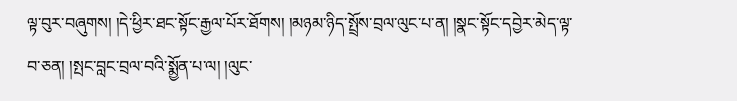ལྟ་བུར་བཞུགས། །དེ་ཕྱིར་ཐང་སྟོང་རྒྱལ་པོར་ཐོགས། །མཉམ་ཉིད་སྤྲོས་བྲལ་ལུང་པ་ན། །སྣང་སྟོང་དབྱེར་མེད་ལྟ་བ་ཅན། །སྤང་བླང་བྲལ་བའི་སྨྱོན་པ་ལ། །ལུང་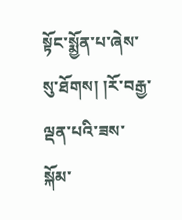སྟོང་སྨྱོན་པ་ཞེས་སུ་ཐོགས། །རོ་བརྒྱ་ལྡན་པའི་ཟས་སྐོམ་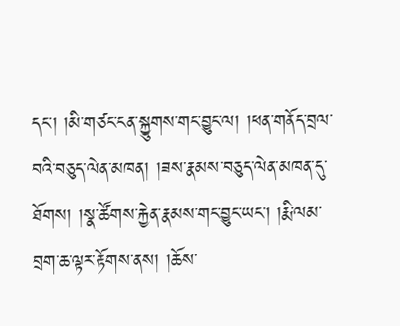དང་། །མི་གཙང་ངན་སྐྱུགས་གང་བྱུང་ལ། །ཕན་གནོད་བྲལ་བའི་བཅུད་ལེན་མཁན། །ཟས་རྣམས་བཅུད་ལེན་མཁན་དུ་ཐོགས། །སྣ་ཚོགས་རྐྱེན་རྣམས་གང་བྱུང་ཡང་། །རྨི་ལམ་བྲག་ཆ་ལྟར་རྟོགས་ནས། །ཆོས་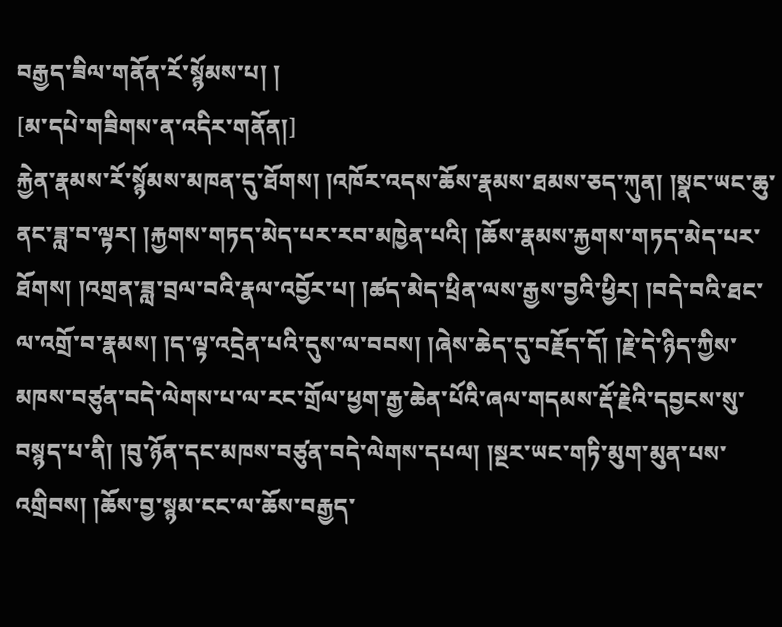བརྒྱད་ཟིལ་གནོན་རོ་སྙོམས་པ། །
[མ་དཔེ་གཟིགས་ན་འདིར་གནོན།]
རྐྱེན་རྣམས་རོ་སྙོམས་མཁན་དུ་ཐོགས། །འཁོར་འདས་ཆོས་རྣམས་ཐམས་ཅད་ཀུན། །སྣང་ཡང་ཆུ་ནང་ཟླ་བ་ལྟར། །རྐྱགས་གཏད་མེད་པར་རབ་མཁྱེན་པའི། །ཆོས་རྣམས་རྐྱགས་གཏད་མེད་པར་ཐོགས། །འགྲན་ཟླ་བྲལ་བའི་རྣལ་འབྱོར་པ། །ཚད་མེད་ཕྲིན་ལས་རྒྱས་བྱའི་ཕྱིར། །བདེ་བའི་ཐང་ལ་འགྲོ་བ་རྣམས། །ད་ལྟ་འདྲེན་པའི་དུས་ལ་བབས། །ཞེས་ཆེད་དུ་བརྗོད་དོ། །རྗེ་དེ་ཉིད་ཀྱིས་མཁས་བཙུན་བདེ་ལེགས་པ་ལ་རང་གྲོལ་ཕྱག་རྒྱ་ཆེན་པོའི་ཞལ་གདམས་རྡོ་རྗེའི་དབྱངས་སུ་བསྙད་པ་ནི། །བུ་ཉོན་དང་མཁས་བཙུན་བདེ་ལེགས་དཔལ། །སྔར་ཡང་གཏི་མུག་མུན་པས་འགྲིབས། །ཆོས་བྱ་སྙམ་ངང་ལ་ཆོས་བརྒྱད་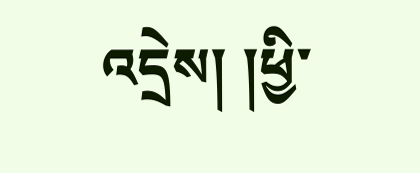འདྲེས། །ཕྱི་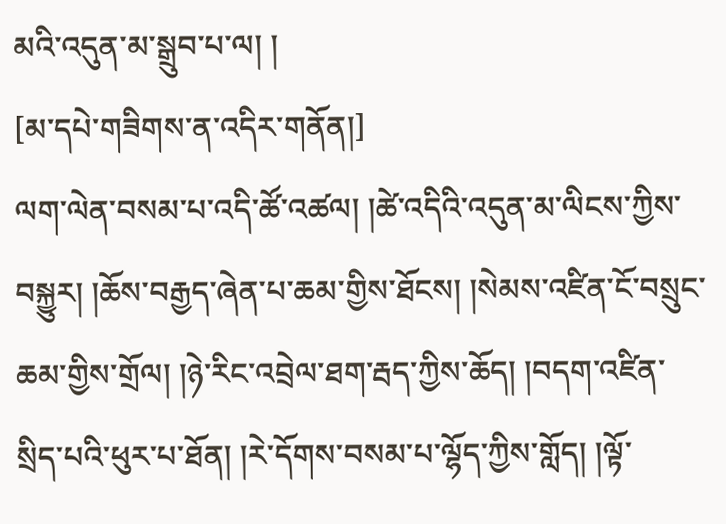མའི་འདུན་མ་སྒྲུབ་པ་ལ། །
[མ་དཔེ་གཟིགས་ན་འདིར་གནོན།]
ལག་ལེན་བསམ་པ་འདི་ཚོ་འཚལ། །ཚེ་འདིའི་འདུན་མ་ལིངས་ཀྱིས་བསྐྱུར། །ཆོས་བརྒྱད་ཞེན་པ་ཆམ་གྱིས་ཐོངས། །སེམས་འཛིན་ངོ་བསྲུང་ཆམ་གྱིས་གྲོལ། །ཉེ་རིང་འབྲེལ་ཐག་རྦད་ཀྱིས་ཆོད། །བདག་འཛིན་སྲིད་པའི་ཕུར་པ་ཐོན། །རེ་དོགས་བསམ་པ་ལྷོད་ཀྱིས་གློད། །ལྟོ་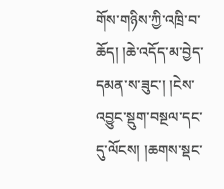གོས་གཉིས་ཀྱི་འཁྲི་བ་ཆོད། །ཆེ་འདོད་མ་བྱེད་དམན་ས་ཟུང་། །ངེས་འབྱུང་སྡུག་བསྔལ་དང་དུ་ལོངས། །ཆགས་སྡང་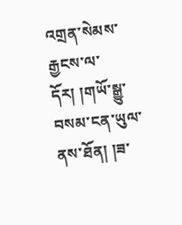འགྲན་སེམས་རྒྱངས་ལ་དོར། །གཡོ་སྒྱུ་བསམ་ངན་ཡུལ་ནས་ཐོན། །ཟ་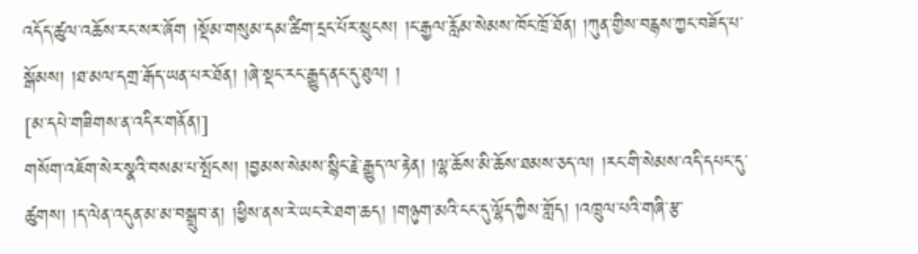འདོད་ཚུལ་འཆོས་རང་སར་ཞོག །སྡོམ་གསུམ་དམ་ཚིག་དྲང་པོར་སྲུངས། །ང་རྒྱལ་རློམ་སེམས་ཁོང་ཁྲོ་ཐོན། །ཀུན་གྱིས་བརྙས་ཀྱང་བཟོད་པ་སྒོམས། །ཐ་མལ་དགྲ་རྒོད་ཡན་པར་ཐོན། །ཞེ་སྡང་རང་རྒྱུད་ནང་དུ་ཐུལ། །
[མ་དཔེ་གཟིགས་ན་འདིར་གནོན།]
གསོག་འཇོག་སེར་སྣའི་བསམ་པ་སྤོངས། །བྱམས་སེམས་སྙིང་རྗེ་རྒྱུད་ལ་རྟེན། །ལྷ་ཆོས་མི་ཆོས་ཐམས་ཅད་ལ། །རང་གི་སེམས་འདི་དཔང་དུ་ཚུགས། །ད་ལེན་འདུན་མ་མ་བསྒྲུབ་ན། །ཕྱིས་ནས་རེ་ཡང་རེ་ཐག་ཆད། །གཉུག་མའི་ངང་དུ་ལྷོད་ཀྱིས་གློད། །འཁྲུལ་པའི་གཞི་རྩ་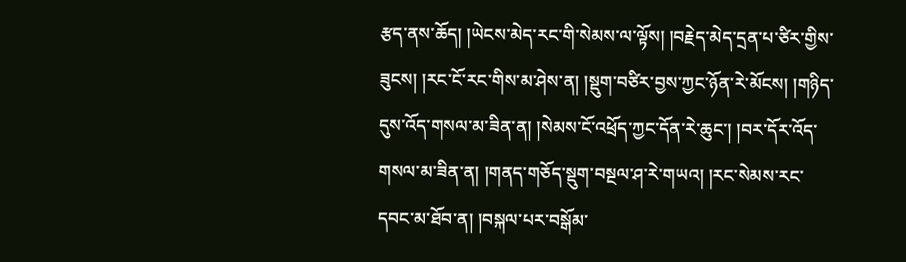རྩད་ནས་ཆོད། །ཡེངས་མེད་རང་གི་སེམས་ལ་ལྟོས། །བརྗེད་མེད་དྲན་པ་ཙིར་གྱིས་ཟུངས། །རང་ངོ་རང་གིས་མ་ཤེས་ན། །སྡུག་བཙིར་བྱས་ཀྱང་ཉོན་རེ་མོངས། །གཉིད་དུས་འོད་གསལ་མ་ཟིན་ན། །སེམས་ངོ་འཕྲོད་ཀྱང་དོན་རེ་ཆུང་། །བར་དོར་འོད་གསལ་མ་ཟིན་ན། །གནད་གཅོད་སྡུག་བསྔལ་ཤ་རེ་གཡའ། །རང་སེམས་རང་དབང་མ་ཐོབ་ན། །བསྐལ་པར་བསྒོམ་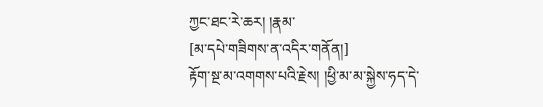ཀྱང་ཐང་རེ་ཆར། །རྣམ་
[མ་དཔེ་གཟིགས་ན་འདིར་གནོན།]
རྟོག་སྔ་མ་འགགས་པའི་རྗེས། །ཕྱི་མ་མ་སྐྱེས་ཧད་དེ་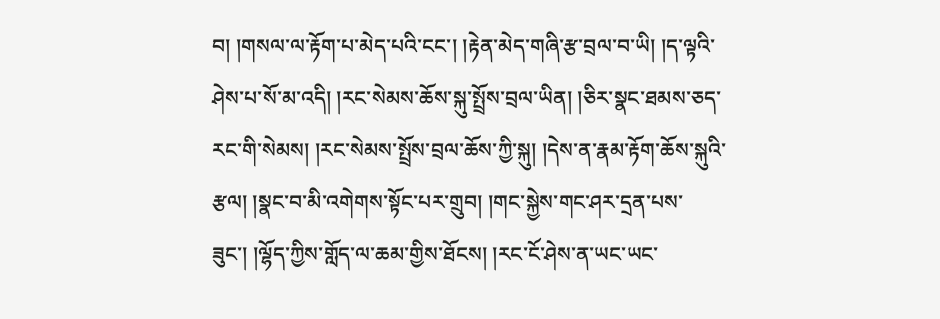བ། །གསལ་ལ་རྟོག་པ་མེད་པའི་ངང་། །རྟེན་མེད་གཞི་རྩ་བྲལ་བ་ཡི། །ད་ལྟའི་ཤེས་པ་སོ་མ་འདི། །རང་སེམས་ཆོས་སྐུ་སྤྲོས་བྲལ་ཡིན། །ཅིར་སྣང་ཐམས་ཅད་རང་གི་སེམས། །རང་སེམས་སྤྲོས་བྲལ་ཆོས་ཀྱི་སྐུ། །དེས་ན་རྣམ་རྟོག་ཆོས་སྐུའི་རྩལ། །སྣང་བ་མི་འགེགས་སྟོང་པར་གྲུབ། །གང་སྐྱེས་གང་ཤར་དྲན་པས་ཟུང་། །ལྷོད་ཀྱིས་གློད་ལ་ཆམ་གྱིས་ཐོངས། །རང་ངོ་ཤེས་ན་ཡང་ཡང་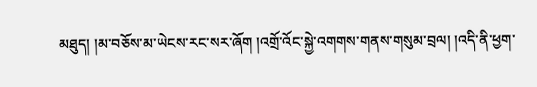མཐུད། །མ་བཅོས་མ་ཡེངས་རང་སར་ཞོག །འགྲོ་འོང་སྐྱེ་འགགས་གནས་གསུམ་བྲལ། །འདི་ནི་ཕྱག་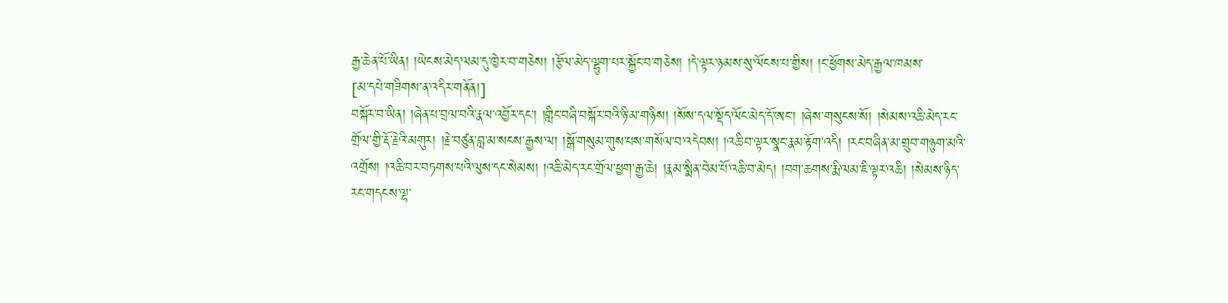རྒྱ་ཆེན་པོ་ཡིན། །ཡེངས་མེད་ལམ་དུ་ཁྱེར་བ་གཅེས། །རྩོལ་མེད་ལྷུག་པར་སྐྱོང་བ་གཅེས། །དེ་ལྟར་ཉམས་སུ་ལོངས་པ་གྱིས། །ང་ཕྱོགས་མེད་རྒྱལ་ཁམས་
[མ་དཔེ་གཟིགས་ན་འདིར་གནོན།]
བསྐོར་བ་ཡིན། །ཞེན་པ་བྲལ་བའི་རྣལ་འབྱོར་དང་། །གླིང་བཞི་བསྐོར་བའི་ཉི་མ་གཉིས། །སོས་དལ་སྡོད་ལོང་མེད་དོ་ཨང་། །ཞེས་གསུངས་སོ། །སེམས་འཆི་མེད་རང་གྲོལ་གྱི་རྡོ་རྗེའི་མགུར། །རྗེ་བཙུན་བླ་མ་སངས་རྒྱས་ལ། །སྒོ་གསུམ་གུས་པས་གསོལ་བ་འདེབས། །འཆི་བ་ལྟར་སྣང་རྣམ་རྟོག་འདི། །རང་བཞིན་མ་གྲུབ་གཉུག་མའི་འགྲོས། །འཆི་བར་བཏགས་པའི་ལུས་དང་སེམས། །འཆི་མེད་རང་གྲོལ་ཕྱག་རྒྱ་ཆེ། །རྣམ་སྨིན་བེམ་པོ་འཆི་བ་མེད། །བག་ཆགས་རྨི་ལམ་ཇི་ལྟར་འཆི། །སེམས་ཉིད་རང་གདངས་ལྷ་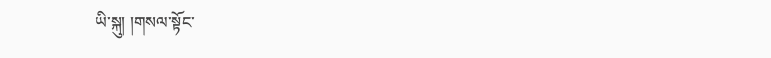ཡི་སྐུ། །གསལ་སྟོང་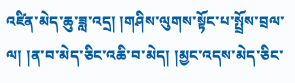འཛིན་མེད་ཆུ་ཟླ་འདྲ། །གཤིས་ལུགས་སྟོང་པ་སྤྲོས་བྲལ་ལ། །ན་བ་མེད་ཅིང་འཆི་བ་མེད། །མྱང་འདས་མེད་ཅིང་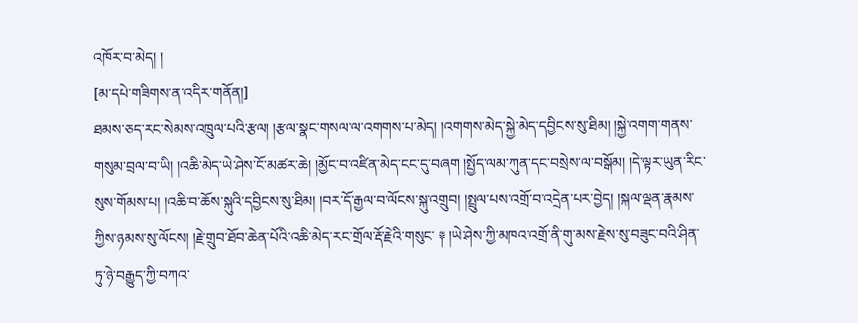འཁོར་བ་མེད། །
[མ་དཔེ་གཟིགས་ན་འདིར་གནོན།]
ཐམས་ཅད་རང་སེམས་འཁྲུལ་པའི་རྩལ། །རྩལ་སྣང་གསལ་ལ་འགགས་པ་མེད། །འགགས་མེད་སྐྱེ་མེད་དབྱིངས་སུ་ཐིམ། །སྐྱེ་འགག་གནས་གསུམ་བྲལ་བ་ཡི། །འཆི་མེད་ཡེ་ཤེས་ངོ་མཚར་ཆེ། །མྱོང་བ་འཛིན་མེད་ངང་དུ་བཞག །སྤྱོད་ལམ་ཀུན་དང་བསྲེས་ལ་བསྒོམ། །དེ་ལྟར་ཡུན་རིང་སུས་གོམས་པ། །འཆི་བ་ཆོས་སྐུའི་དབྱིངས་སུ་ཐིམ། །བར་དོ་རྒྱལ་བ་ལོངས་སྐུ་འགྲུབ། །སྤྲུལ་པས་འགྲོ་བ་འདྲེན་པར་བྱེད། །སྐལ་ལྡན་རྣམས་ཀྱིས་ཉམས་སུ་ལོངས། །རྗེ་གྲུབ་ཐོབ་ཆེན་པོའི་འཆི་མེད་རང་གྲོལ་རྡོ་རྗེའི་གསུང་ ༈ །ཡེ་ཤེས་ཀྱི་མཁའ་འགྲོ་ནི་གུ་མས་རྗེས་སུ་བཟུང་བའི་ཤིན་ཏུ་ཉེ་བརྒྱུད་ཀྱི་བཀའ་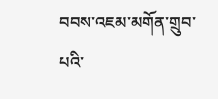བབས་འཇམ་མགོན་གྲུབ་པའི་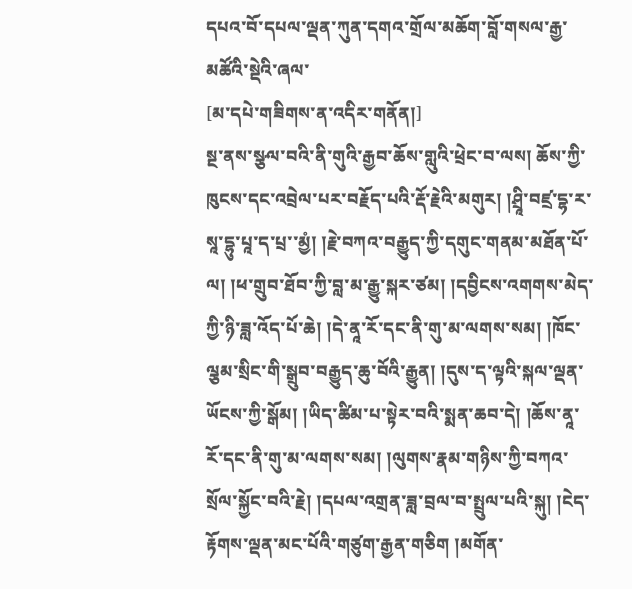དཔའ་བོ་དཔལ་ལྡན་ཀུན་དགའ་གྲོལ་མཆོག་བློ་གསལ་རྒྱ་མཚོའི་སྡེའི་ཞལ་
[མ་དཔེ་གཟིགས་ན་འདིར་གནོན།]
སྔ་ནས་སྩལ་བའི་ནི་གུའི་རྒྱབ་ཆོས་གླུའི་ཕྲེང་བ་ལས། ཆོས་ཀྱི་ཁུངས་དང་འབྲེལ་པར་བརྗོད་པའི་རྡོ་རྗེའི་མགུར། །ཤྲཱི་བཛྲ་དྷ་ར་སཱ་དྷུ་པཱ་ད་པྲ་་མྱཾ། །རྗེ་བཀའ་བརྒྱུད་ཀྱི་དགུང་གནམ་མཐོན་པོ་ལ། །ཕ་གྲུབ་ཐོབ་ཀྱི་བླ་མ་རྒྱུ་སྐར་ཙམ། །དབྱིངས་འགགས་མེད་ཀྱི་ཉི་ཟླ་འོད་པོ་ཆེ། །དེ་ནཱ་རོ་དང་ནི་གུ་མ་ལགས་སམ། །ཁོང་ལྕམ་སྲིང་གི་སྒྲུབ་བརྒྱུད་ཆུ་བོའི་རྒྱུན། །དུས་ད་ལྟའི་སྐལ་ལྡན་ཡོངས་ཀྱི་སྒོམ། །ཡིད་ཚིམ་པ་སྟེར་བའི་སྨན་ཆབ་དེ། །ཆོས་ནཱ་རོ་དང་ནི་གུ་མ་ལགས་སམ། །ལུགས་རྣམ་གཉིས་ཀྱི་བཀའ་སྲོལ་སྐྱོང་བའི་རྗེ། །དཔལ་འགྲན་ཟླ་བྲལ་བ་སྤྲུལ་པའི་སྐུ། །ངེད་རྟོགས་ལྡན་མང་པོའི་གཙུག་རྒྱན་གཅིག །མགོན་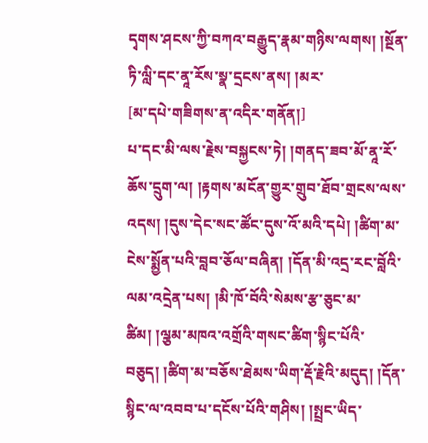དྭགས་ཤངས་ཀྱི་བཀའ་བརྒྱུད་རྣམ་གཉིས་ལགས། །སྔོན་ཏི་ལླི་དང་ནཱ་རོས་སྣ་དྲངས་ནས། །མར་
[མ་དཔེ་གཟིགས་ན་འདིར་གནོན།]
པ་དང་མི་ལས་རྗེས་བསྐྱངས་ཏེ། །གནད་ཟབ་མོ་ནཱ་རོ་ཆོས་དྲུག་ལ། །རྟགས་མངོན་གྱུར་གྲུབ་ཐོབ་གྲངས་ལས་འདས། །དུས་དེང་སང་ཚོང་དུས་འོ་མའི་དཔེ། །ཚིག་མ་ངེས་སྨྱོན་པའི་བླབ་ཅོལ་བཞིན། །དོན་མི་འདྲ་རང་བློའི་ལམ་འདྲེན་པས། །མི་ཁོ་བོའི་སེམས་རྩ་ཅུང་མ་ཚིམ། །ལྕམ་མཁའ་འགྲོའི་གསང་ཚིག་སྙིང་པོའི་བཅུད། །ཚིག་མ་བཅོས་ཐེམས་ཡིག་རྡོ་རྗེའི་མདུད། །དོན་སྙིང་ལ་འབབ་པ་དངོས་པོའི་གཤིས། །སྤྲང་ཡིད་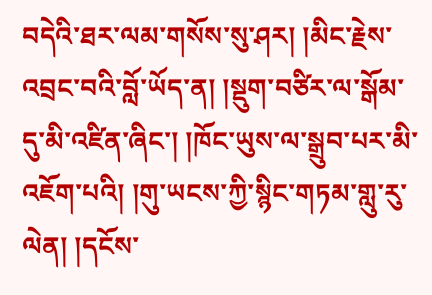བདེའི་ཐར་ལམ་གསོས་སུ་ཤར། །མིང་རྗེས་འབྲང་བའི་བློ་ཡོད་ན། །སྡུག་བཙིར་ལ་སྒོམ་དུ་མི་འཛིན་ཞིང་། །ཁོང་ཡུས་ལ་སྒྲུབ་པར་མི་འཇོག་པའི། །གུ་ཡངས་ཀྱི་སྙིང་གཏམ་གླུ་རུ་ལེན། །དངོས་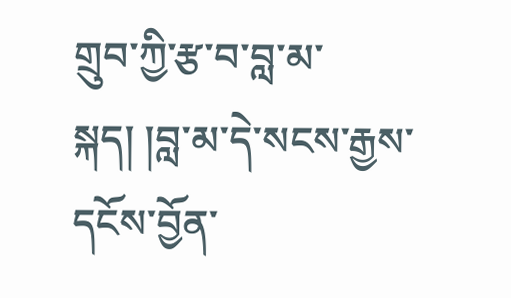གྲུབ་ཀྱི་རྩ་བ་བླ་མ་སྐད། །བླ་མ་དེ་སངས་རྒྱས་དངོས་བྱོན་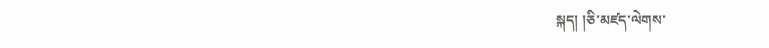སྐད། །ཅི་མཛད་ལེགས་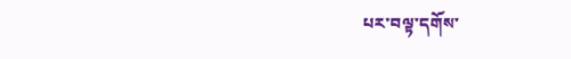པར་བལྟ་དགོས་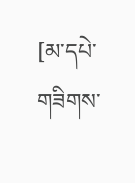[མ་དཔེ་གཟིགས་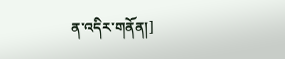ན་འདིར་གནོན།]